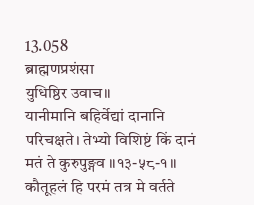13.058
ब्राह्मणप्रशंसा
युधिष्ठिर उवाच॥
यानीमानि बहिर्वेद्यां दानानि परिचक्षते। तेभ्यो विशिष्टं किं दानं मतं ते कुरुपुङ्गव ॥१३-५८-१॥
कौतूहलं हि परमं तत्र मे वर्तते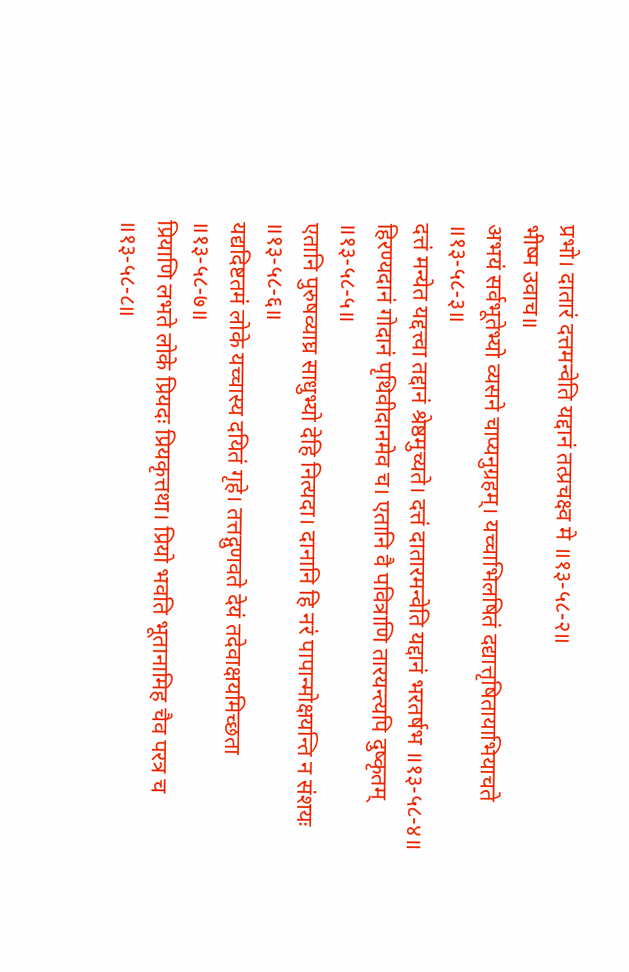प्रभो। दातारं दत्तमन्वेति यद्दानं तत्प्रचक्ष्व मे ॥१३-५८-२॥
भीष्म उवाच॥
अभयं सर्वभूतेभ्यो व्यसने चाप्यनुग्रहम्। यच्चाभिलषितं दद्यात्तृषितायाभियाचते ॥१३-५८-३॥
दत्तं मन्येत यद्दत्त्वा तद्दानं श्रेष्ठमुच्यते। दत्तं दातारमन्वेति यद्दानं भरतर्षभ ॥१३-५८-४॥
हिरण्यदानं गोदानं पृथिवीदानमेव च। एतानि वै पवित्राणि तारयन्त्यपि दुष्कृतम् ॥१३-५८-५॥
एतानि पुरुषव्याघ्र साधुभ्यो देहि नित्यदा। दानानि हि नरं पापान्मोक्षयन्ति न संशयः ॥१३-५८-६॥
यद्यदिष्टतमं लोके यच्चास्य दयितं गृहे। तत्तद्गुणवते देयं तदेवाक्षयमिच्छता ॥१३-५८-७॥
प्रियाणि लभते लोके प्रियदः प्रियकृत्तथा। प्रियो भवति भूतानामिह चैव परत्र च ॥१३-५८-८॥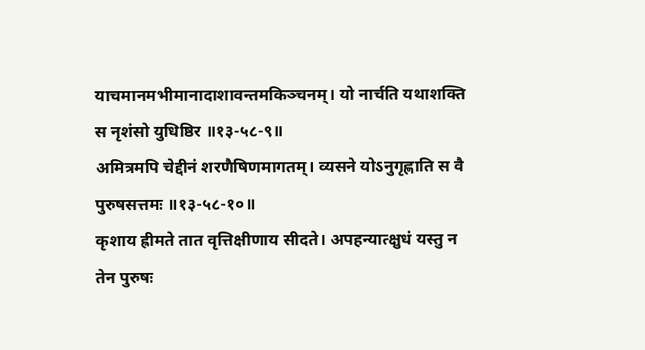याचमानमभीमानादाशावन्तमकिञ्चनम्। यो नार्चति यथाशक्ति स नृशंसो युधिष्ठिर ॥१३-५८-९॥
अमित्रमपि चेद्दीनं शरणैषिणमागतम्। व्यसने योऽनुगृह्णाति स वै पुरुषसत्तमः ॥१३-५८-१०॥
कृशाय ह्रीमते तात वृत्तिक्षीणाय सीदते। अपहन्यात्क्षुधं यस्तु न तेन पुरुषः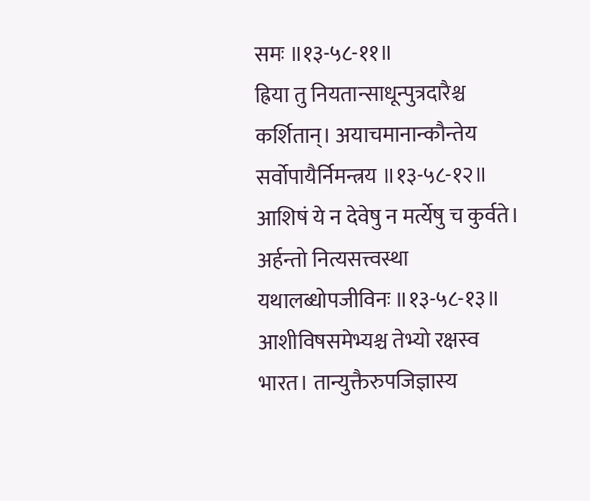समः ॥१३-५८-११॥
ह्रिया तु नियतान्साधून्पुत्रदारैश्च कर्शितान्। अयाचमानान्कौन्तेय सर्वोपायैर्निमन्त्रय ॥१३-५८-१२॥
आशिषं ये न देवेषु न मर्त्येषु च कुर्वते। अर्हन्तो नित्यसत्त्वस्था यथालब्धोपजीविनः ॥१३-५८-१३॥
आशीविषसमेभ्यश्च तेभ्यो रक्षस्व भारत। तान्युक्तैरुपजिज्ञास्य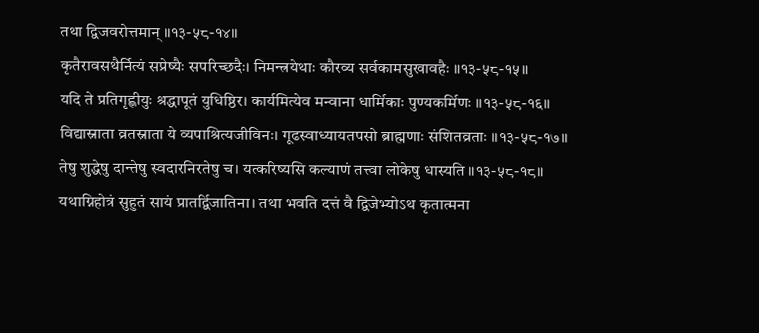तथा द्विजवरोत्तमान् ॥१३-५८-१४॥
कृतैरावसथैर्नित्यं सप्रेष्यैः सपरिच्छदैः। निमन्त्रयेथाः कौरव्य सर्वकामसुखावहैः ॥१३-५८-१५॥
यदि ते प्रतिगृह्णीयुः श्रद्धापूतं युधिष्ठिर। कार्यमित्येव मन्वाना धार्मिकाः पुण्यकर्मिणः ॥१३-५८-१६॥
विद्यास्नाता व्रतस्नाता ये व्यपाश्रित्यजीविनः। गूढस्वाध्यायतपसो ब्राह्मणाः संशितव्रताः ॥१३-५८-१७॥
तेषु शुद्धेषु दान्तेषु स्वदारनिरतेषु च। यत्करिष्यसि कल्याणं तत्त्वा लोकेषु धास्यति ॥१३-५८-१८॥
यथाग्निहोत्रं सुहुतं सायं प्रातर्द्विजातिना। तथा भवति दत्तं वै द्विजेभ्योऽथ कृतात्मना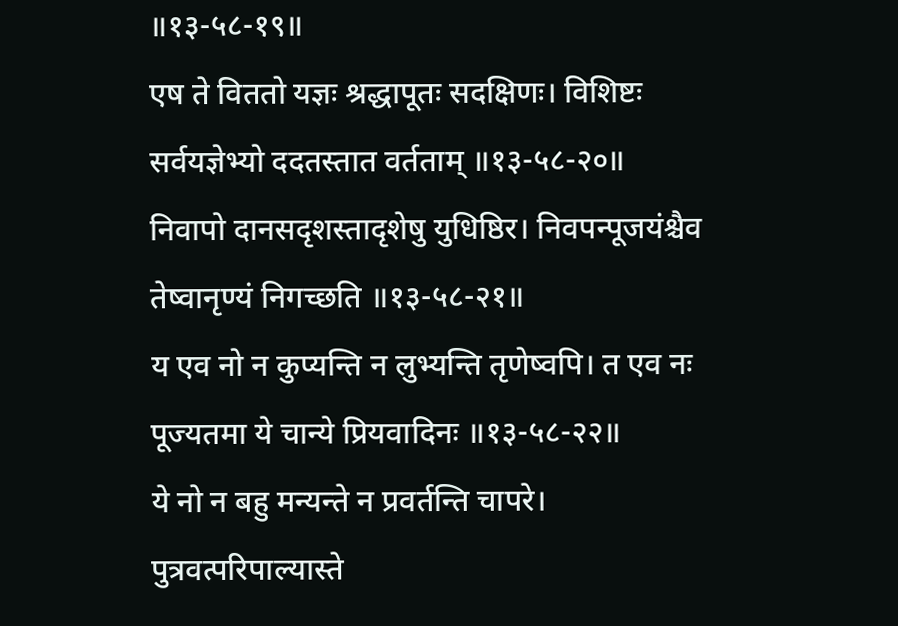॥१३-५८-१९॥
एष ते विततो यज्ञः श्रद्धापूतः सदक्षिणः। विशिष्टः सर्वयज्ञेभ्यो ददतस्तात वर्तताम् ॥१३-५८-२०॥
निवापो दानसदृशस्तादृशेषु युधिष्ठिर। निवपन्पूजयंश्चैव तेष्वानृण्यं निगच्छति ॥१३-५८-२१॥
य एव नो न कुप्यन्ति न लुभ्यन्ति तृणेष्वपि। त एव नः पूज्यतमा ये चान्ये प्रियवादिनः ॥१३-५८-२२॥
ये नो न बहु मन्यन्ते न प्रवर्तन्ति चापरे। पुत्रवत्परिपाल्यास्ते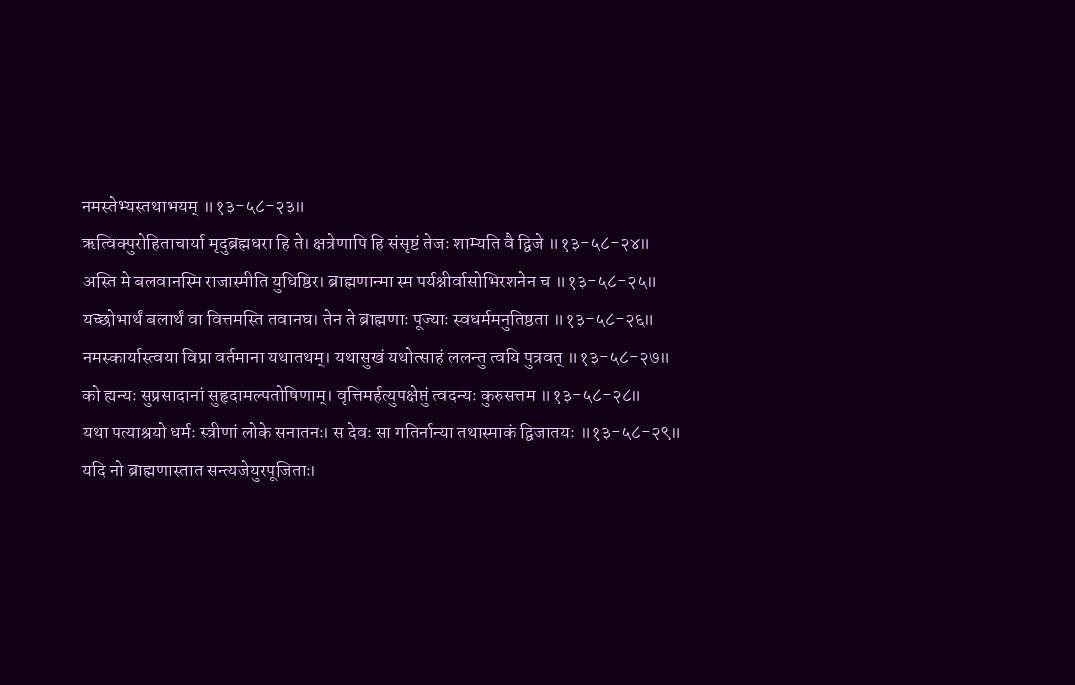नमस्तेभ्यस्तथाभयम् ॥१३-५८-२३॥
ऋत्विक्पुरोहिताचार्या मृदुब्रह्मधरा हि ते। क्षत्रेणापि हि संसृष्टं तेजः शाम्यति वै द्विजे ॥१३-५८-२४॥
अस्ति मे बलवानस्मि राजास्मीति युधिष्ठिर। ब्राह्मणान्मा स्म पर्यश्नीर्वासोभिरशनेन च ॥१३-५८-२५॥
यच्छोभार्थं बलार्थं वा वित्तमस्ति तवानघ। तेन ते ब्राह्मणाः पूज्याः स्वधर्ममनुतिष्ठता ॥१३-५८-२६॥
नमस्कार्यास्त्वया विप्रा वर्तमाना यथातथम्। यथासुखं यथोत्साहं ललन्तु त्वयि पुत्रवत् ॥१३-५८-२७॥
को ह्यन्यः सुप्रसादानां सुहृदामल्पतोषिणाम्। वृत्तिमर्हत्युपक्षेप्तुं त्वदन्यः कुरुसत्तम ॥१३-५८-२८॥
यथा पत्याश्रयो धर्मः स्त्रीणां लोके सनातनः। स देवः सा गतिर्नान्या तथास्माकं द्विजातयः ॥१३-५८-२९॥
यदि नो ब्राह्मणास्तात सन्त्यजेयुरपूजिताः।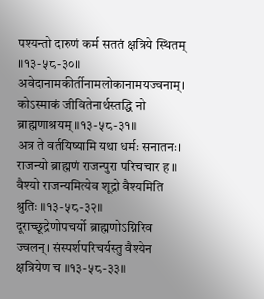पश्यन्तो दारुणं कर्म सततं क्षत्रिये स्थितम् ॥१३-५८-३०॥
अवेदानामकीर्तीनामलोकानामयज्वनाम्। कोऽस्माकं जीवितेनार्थस्तद्धि नो ब्राह्मणाश्रयम् ॥१३-५८-३१॥
अत्र ते वर्तयिष्यामि यथा धर्मः सनातनः। राजन्यो ब्राह्मणं राजन्पुरा परिचचार ह ॥ वैश्यो राजन्यमित्येव शूद्रो वैश्यमिति श्रुतिः ॥१३-५८-३२॥
दूराच्छूद्रेणोपचर्यो ब्राह्मणोऽग्निरिव ज्वलन्। संस्पर्शपरिचर्यस्तु वैश्येन क्षत्रियेण च ॥१३-५८-३३॥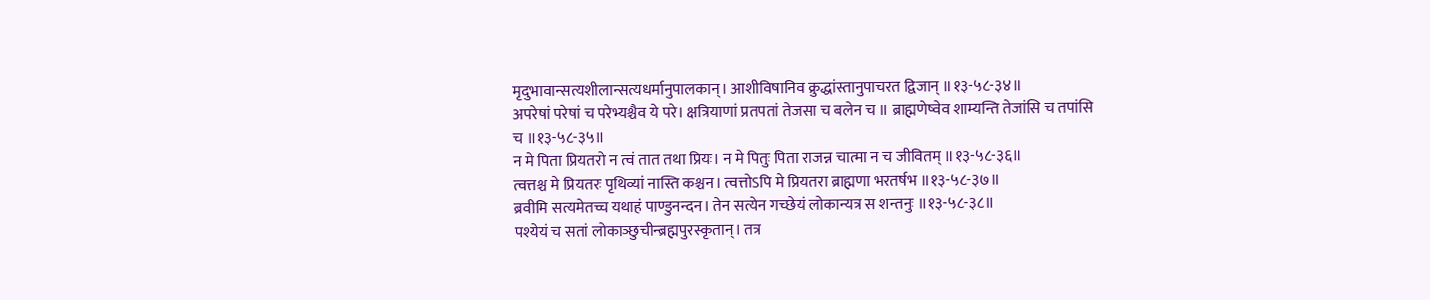मृदुभावान्सत्यशीलान्सत्यधर्मानुपालकान्। आशीविषानिव क्रुद्धांस्तानुपाचरत द्विजान् ॥१३-५८-३४॥
अपरेषां परेषां च परेभ्यश्चैव ये परे। क्षत्रियाणां प्रतपतां तेजसा च बलेन च ॥ ब्राह्मणेष्वेव शाम्यन्ति तेजांसि च तपांसि च ॥१३-५८-३५॥
न मे पिता प्रियतरो न त्वं तात तथा प्रियः। न मे पितुः पिता राजन्न चात्मा न च जीवितम् ॥१३-५८-३६॥
त्वत्तश्च मे प्रियतरः पृथिव्यां नास्ति कश्चन। त्वत्तोऽपि मे प्रियतरा ब्राह्मणा भरतर्षभ ॥१३-५८-३७॥
ब्रवीमि सत्यमेतच्च यथाहं पाण्डुनन्दन। तेन सत्येन गच्छेयं लोकान्यत्र स शन्तनुः ॥१३-५८-३८॥
पश्येयं च सतां लोकाञ्छुचीन्ब्रह्मपुरस्कृतान्। तत्र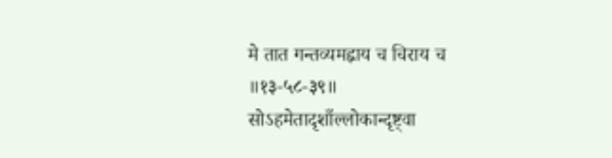मे तात गन्तव्यमह्नाय च चिराय च ॥१३-५८-३९॥
सोऽहमेतादृशाँल्लोकान्दृष्ट्वा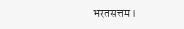भरतसत्तम।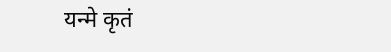यन्मे कृतं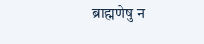ब्राह्मणेषु न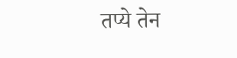तप्ये तेन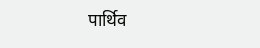पार्थिव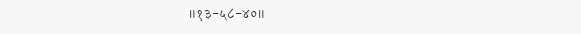॥१३-५८-४०॥